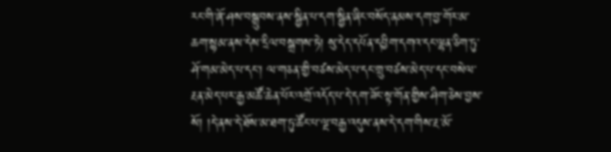རང་གི་ཞོ་ཤས་བསྒྲུབས་ནས་སྦྱིན་པ་དག་སྦྱིན་ཞིང་བསོད་ནམས་དག་བྱ་གོར་མ་ཆག་སྙམ་ནས་དེས་དྲིལ་བསྒྲགས་ཏེ། སུ་དེད་དཔོན་དབྱིག་དགའ་དང་ལྷན་ཅིག་ཏུ་ཤོ་གམ་མེད་པ་དང་། ལ་གཅན་གྱི་བཙས་མེད་པ་དང་གྲུ་བཙས་མེད་པ་དང་བསེལ་རྔན་མེད་པར་རྒྱ་མཚོ་ཆེན་པོར་འགྲོ་འདོད་པ་དེ་དག་ཟོང་སྟ་གོན་གྱིས་ཤིག་ཅེས་བྱས་སོ། །དེ་ནས་དེ་ཐོས་མ་ཐག་ཏུ་ཚོང་པ་ལྔ་བརྒྱ་འདུས་ནས་དེ་དག་གིས་རྔ་མོ་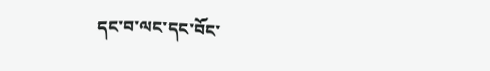དང་བ་ལང་དང་བོང་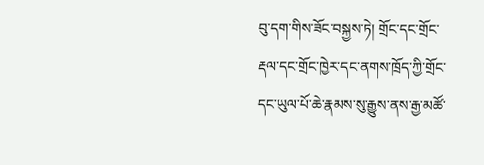བུ་དག་གིས་ཟོང་བསྐྱས་ཏེ། གྲོང་དང་གྲོང་རྡལ་དང་གྲོང་ཁྱེར་དང་ནགས་ཁྲོད་ཀྱི་གྲོང་དང་ཡུལ་པོ་ཆེ་རྣམས་སུ་རྒྱུས་ནས་རྒྱ་མཚོ་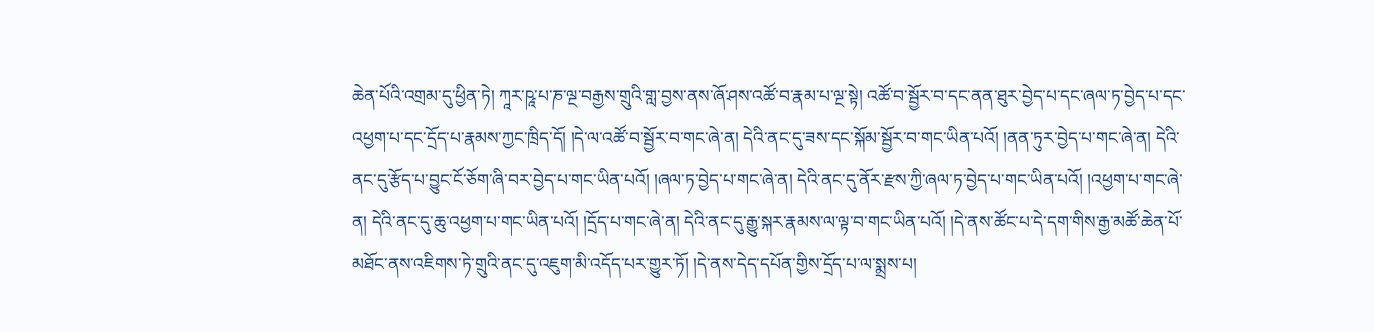ཆེན་པོའི་འགྲམ་དུ་ཕྱིན་ཏེ། ཀཱར་ཥཱ་པ་ཎ་ལྔ་བརྒྱས་གྲུའི་གླ་བྱས་ནས་ཞོ་ཤས་འཚོ་བ་རྣམ་པ་ལྔ་སྟེ། འཚོ་བ་སྦྱོར་བ་དང་ནན་ཐུར་བྱེད་པ་དང་ཞལ་ཏ་བྱེད་པ་དང་འཕྱག་པ་དང་དྲོད་པ་རྣམས་ཀྱང་ཁྲིད་དོ། །དེ་ལ་འཚོ་བ་སྦྱོར་བ་གང་ཞེ་ན། དེའི་ནང་དུ་ཟས་དང་སྐོམ་སྦྱོར་བ་གང་ཡིན་པའོ། །ནན་ཏུར་བྱེད་པ་གང་ཞེ་ན། དེའི་ནང་དུ་རྩོད་པ་བྱུང་ངོ་ཅོག་ཞི་བར་བྱེད་པ་གང་ཡིན་པའོ། །ཞལ་ཏ་བྱེད་པ་གང་ཞེ་ན། དེའི་ནང་དུ་ནོར་རྫས་ཀྱི་ཞལ་ཏ་བྱེད་པ་གང་ཡིན་པའོ། །འཕྱག་པ་གང་ཞེ་ན། དེའི་ནང་དུ་ཆུ་འཕྱག་པ་གང་ཡིན་པའོ། །དྲོད་པ་གང་ཞེ་ན། དེའི་ནང་དུ་རྒྱུ་སྐར་རྣམས་ལ་ལྟ་བ་གང་ཡིན་པའོ། །དེ་ནས་ཚོང་པ་དེ་དག་གིས་རྒྱ་མཚོ་ཆེན་པོ་མཐོང་ནས་འཇིགས་ཏེ་གྲུའི་ནང་དུ་འཇུག་མི་འདོད་པར་གྱུར་ཏོ། །དེ་ནས་དེད་དཔོན་གྱིས་དྲོད་པ་ལ་སྨྲས་པ།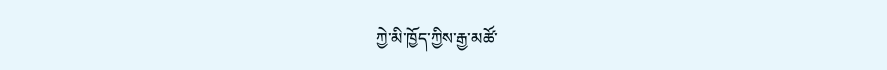ཀྱེ་མི་ཁྱོད་ཀྱིས་རྒྱ་མཚོ་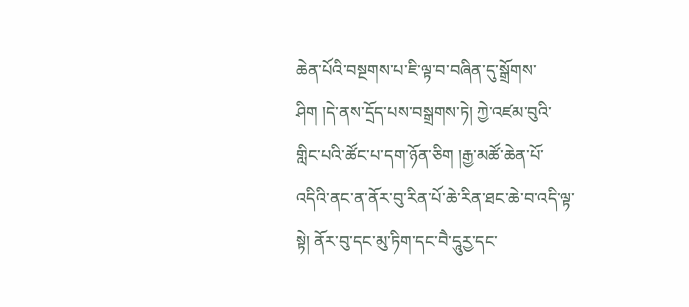ཆེན་པོའི་བསྔགས་པ་ཇི་ལྟ་བ་བཞིན་དུ་སྒྲོགས་ཤིག །དེ་ནས་དྲོད་པས་བསྒྲགས་ཏེ། ཀྱེ་འཛམ་བུའི་གླིང་པའི་ཚོང་པ་དག་ཉོན་ཅིག །རྒྱ་མཚོ་ཆེན་པོ་འདིའི་ནང་ན་ནོར་བུ་རིན་པོ་ཆེ་རིན་ཐང་ཆེ་བ་འདི་ལྟ་སྟེ། ནོར་བུ་དང་མུ་ཏིག་དང་བཻ་དཱུརྱ་དང་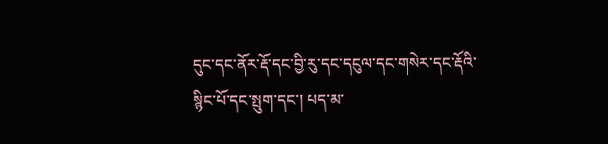དུང་དང་ནོར་རྡོ་དང་བྱི་རུ་དང་དངུལ་དང་གསེར་དང་རྡོའི་སྙིང་པོ་དང་སྤུག་དང་། པད་མ་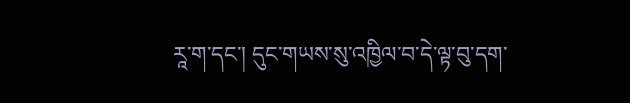རཱ་ག་དང་། དུང་གཡས་སུ་འཁྱིལ་བ་དེ་ལྟ་བུ་དག་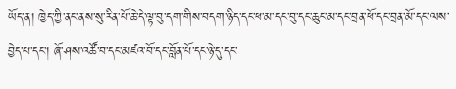ཡོད་ན། ཁྱེད་ཀྱི་ནང་ནས་སུ་རིན་པོ་ཆེ་དེ་ལྟ་བུ་དག་གིས་བདག་ཉིད་དང་ཕ་མ་དང་བུ་དང་ཆུང་མ་དང་བྲན་ཕོ་དང་བྲན་མོ་དང་ལས་བྱེད་པ་དང་། ཞོ་ཤས་འཚོ་བ་དང་མཛའ་བོ་དང་བློན་པོ་དང་ཉེ་དུ་དང་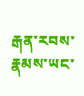རྒན་རབས་རྣམས་ཡང་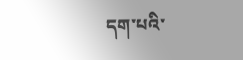དག་པའི་